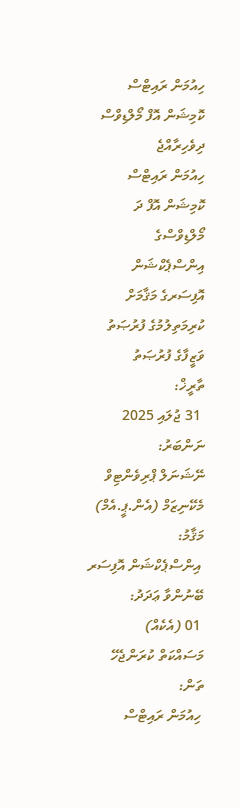ހިއުމަން ރައިޓްސް ކޮމިޝަން އޮފް މޯލްޑިވްސް
ދިވެހިރާއްޖެ
ހިއުމަން ރައިޓްސް ކޮމިޝަން އޮފް ދަ މޯލްޑިވްސްގެ އިންސްޕެކްޝަން އޮފިސަރގެ މަޤާމަށް ކުރިމަތިލުމުގެ ފުރުޞަތު
ވަޒީފާގެ ފުރުޞަތު
ތާރީޚް:
 31 ޖުލައި 2025
ނަންބަރު:
ނޭޝަނަލް ޕްރިވެންޓިވް މެކޭނިޒަމް (އެން.ޕީ.އެމް)
މަޤާމު:
 އިންސްޕެކްޝަން އޮފިސަރ
ބޭނުންވާ ޢަދަދު:
 01 (އެކެއް)
މަސައްކަތް ކުރަންޖެހޭ ތަން:
 ހިއުމަން ރައިޓްސް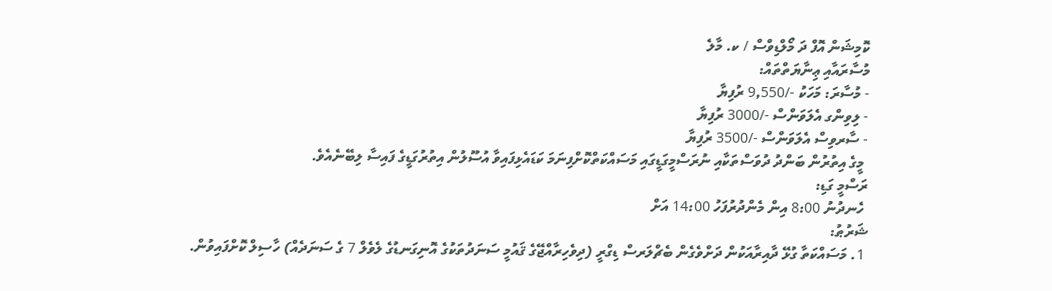ކޮމިޝަން އޮފް ދަ މޯލްޑިވްސް / ކ. މާލެ
މުސާރައާއި ޢިނާޔަތްތައް:
- މުސާރަ: މަހަކު -/9,550 ރުފިޔާ
- ލިވިންގ އެލަވަންސް -/3000 ރުފިޔާ
- ސާރވިސް އެލަވަންސް -/3500 ރުފިޔާ
 މީގެ އިތުރުން ބަންދު ދުވަސްތަކާއި ނުރަސްމީގަޑީގައި މަސައްކަތްކޮށްފިނަމަ ކަޑައެޅިފައިވާ އުސޫލުން އިތުރުގަޑީގެ ފައިސާ ލިބޭނެއެވެ.
ރަސްމީ ގަޑި:
 ހެނދުނު 8:00 އިން މެންދުރުފަހު 14:00 އަށް
ޝަރުޠު:
 1. މަސައްކަތާ ގުޅޭ ދާއިރާއަކުން ދަށްވެގެން ބެޗްލަރސް ޑިގްރީ (ދިވެހިރާއްޖޭގެ ޤައުމީ ސަނަދުތަކުގެ އޮނިގަނޑުގެ ލެވެލް 7 ގެ ސަނަދެއް) ހާސިލް ކޮށްފައިވުން.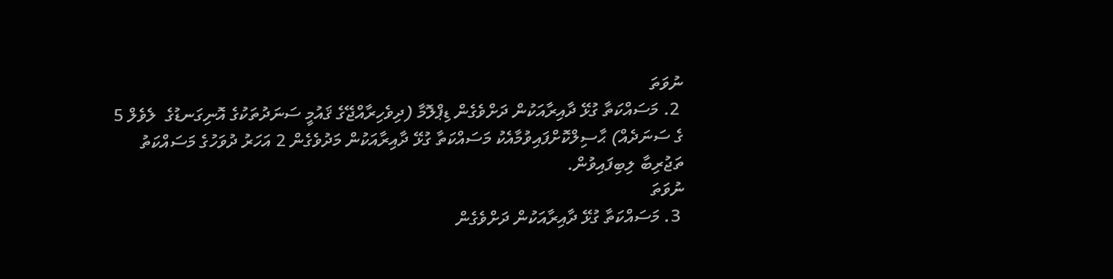ނުވަތަ
 2. މަސައްކަތާ ގުޅޭ ދާއިރާއަކުން ދަށްވެގެން ޑިޕްލޮމާ (ދިވެހިރާއްޖޭގެ ޤައުމީ ސަނަދުތަކުގެ އޮނިގަނޑުގެ  ލެވެލް 5 ގެ ސަނަދެއް) ޙާސިލްކޮށްފައިވުމާއެކު މަސައްކަތާ ގުޅޭ ދާއިރާއަކުން މަދުވެގެން 2 އަހަރު ދުވަހުގެ މަސައްކަތު ތަޖުރިބާ ލިބިފައިވުން.
ނުވަތަ
 3. މަސައްކަތާ ގުޅޭ ދާއިރާއަކުން ދަށްވެގެން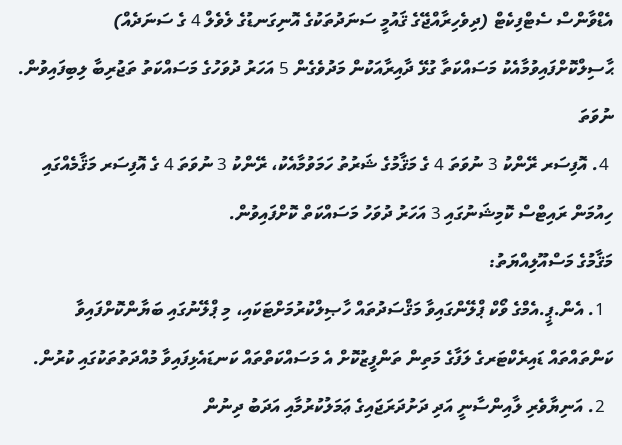އެޑްވާންސް ސެޓްފިކެޓް (ދިވެހިރާއްޖޭގެ ޤައުމީ ސަނަދުތަކުގެ އޮނިގަނޑުގެ ލެވެލް 4 ގެ ސަނަދެއް) ޙާސިލްކޮށްފައިވުމާއެކު މަސައްކަތާ ގުޅޭ ދާއިރާއަކުން މަދުވެގެން 5 އަހަރު ދުވަހުގެ މަސައްކަތު ތަޖުރިބާ ލިބިފައިވުން.
ނުވަތަ
 4. އޮފިސަރ ރޭންކު 3 ނުވަތަ 4 ގެ މަޤާމުގެ ޝަރުތު ހަމަވުމާއެކު، ރޭންކު 3 ނުވަތަ 4 ގެ އޮފިސަރ މަޤާމެއްގައި ހިއުމަން ރައިޓްސް ކޮމިޝަނުގައި 3 އަހަރު ދުވަހު މަސައްކަތް ކޮށްފައިވުން.
މަޤާމުގެ މަސްއޫލިއްޔަތު:
  1. އެން.ޕީ.އެމްގެ ވޯކް ޕްލޭންގައިވާ މަޤްސަދުތައް ހާޞިލްކުރުމަށްޓަކައި، މި ޕްލޭނުގައި ބަޔާންކޮށްފައިވާ ކަންތައްތައް ޑައިރެކްޓަރގެ ލަފާގެ މަތިން ތަންފީޒުކޮށް އެ މަސައްކަތްތައް ކަނޑައެޅިފައިވާ މުއްދަތުތަކުގައި ކުރުން.
  2. އަނިޔާވެރި ލާއިންސާނީ އަދި ދަށުދަރަޖައިގެ ޢަމަލުކުރުމާއި އަދަބު ދިނުން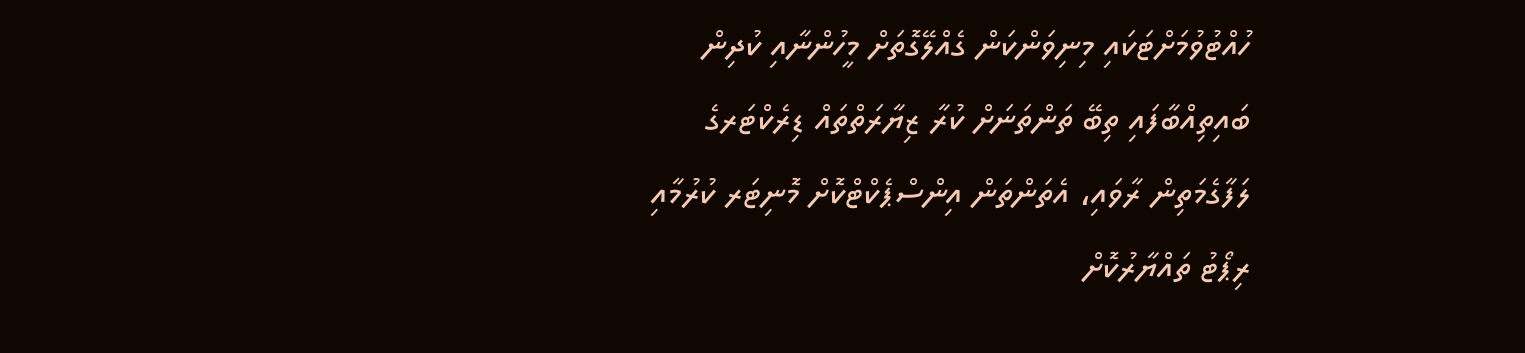ހުއްޓުވުމަށްޓަކައި މިނިވަންކަން ގެއްލޭގޮތަށް މީހުންނާއި ކުދިން ބައިތިއްބާފައި ތިބޭ ތަންތަނަށް ކުރާ ޒިޔާރަތްތައް ޑިރެކްޓަރގެ ލަފާގެމަތިން ރާވައި، އެތަންތަން އިންސްޕެކްޓްކޮށް މޮނިޓަރ ކުރުމާއި ރިޕޯޓު ތައްޔާރުކޮށް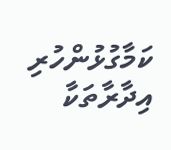ކަމާގުޅުންހުރި އިދާރާތަކާ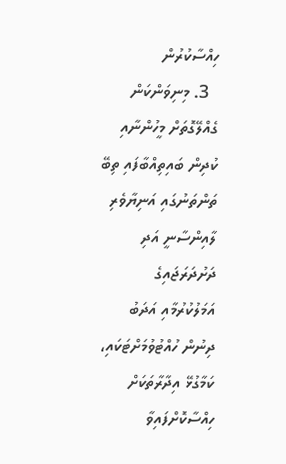ހިއްސާކުރުން
  3. މިނިވަންކަން ގެއްލޭގޮތަށް މީހުންނާއި ކުދިން ބައިތިއްބާފައި ތިބޭ ތަންތަނުގައި އަނިޔާވެރި ލާއިންސާނީ އަދި ދަށުދަރަޖައިގެ އަމަލުކުރުމާއި އަދަބު ދިނުން ހުއްޓުވުމަށްޓަކައި، ކަމާގުޅޭ އިދާރާތަކަށް ހިއްސާކޮށްފައިވާ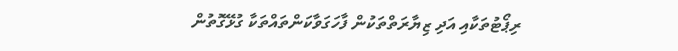ރިޕޯޓުތަކާއި އަދި ޒިޔާރަތްތަކުން ފާހަގަވާކަންތައްތަކާ ގުޅޭގޮތުން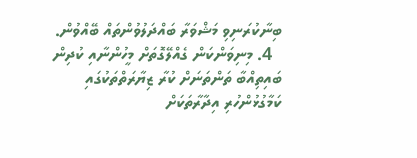ބިނާކުރަނިވި މަޝްވަރާ ބައްދަލުވުންތައް ބޭއްވުން.
  4. މިނިވަންކަން ގެއްލޭގޮތަށް މީހުންނާއި ކުދިން ބައިތިއްބާ ތަންތަނަށް ކުރާ ޒިޔާރަތްތަކުގައި ކަމާގުޅުންހުރި އިދާރާތަކަށް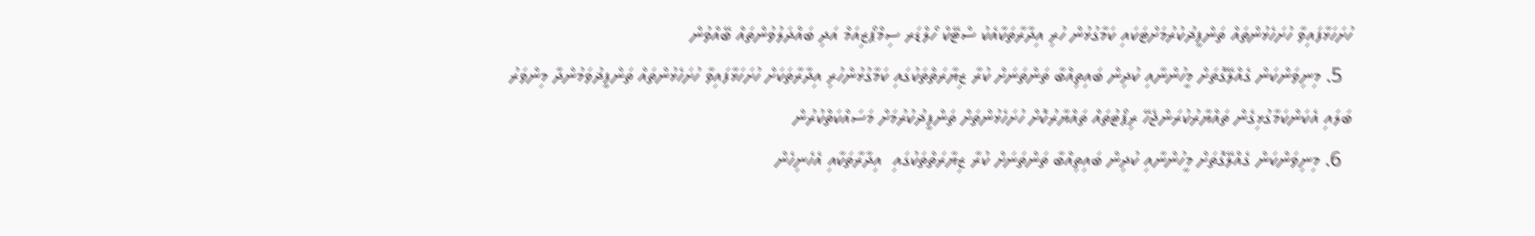ހުށަހަޅާފައިވާ ހުށަހެޅުންތައް ތަންފީޛުކުރުމަށްޓަކައި ކަމާގުޅުން ހުރި އިދާރާތަކާއެކު ސްޓޭކް ހޯލްޑަރ ސިމްޕޯޒިއަމް އަދި ބައްދަލުވުންތައް ބޭއްވުން
  5. މިނިވަންކަން ގެއްލޭގޮތަށް މީހުންނާއި ކުދިން ބައިތިއްބާ ތަންތަނަށް ކުރާ ޒިޔާރަތްތަކުގައި ކަމާގުޅުންހުރި އިދާރާތަކަށް ހުށަހަޅާފައިވާ ހުށަހެޅުންތައް ތަންފީޛުވަމުންދާ މިންވަރު ބަލައި އެކަންކަމާގުޅިގެން ތައްޔާރުކުރަންޖެހޭ ރިޕޯޓުތައް ތައްޔާރުކޮށް ހުށަހެޅުންތަށް ތަންފީޛުކުރުމަށް މަސައްކަތްކުރުން
  6. މިނިވަންކަން ގެއްލޭގޮތަށް މީހުންނާއި ކުދިން ބައިތިއްބާ ތަންތަނަށް ކުރާ ޒިޔާރަތްތަކުގައި  އިދާރާތަކާއި އެހެނިހެން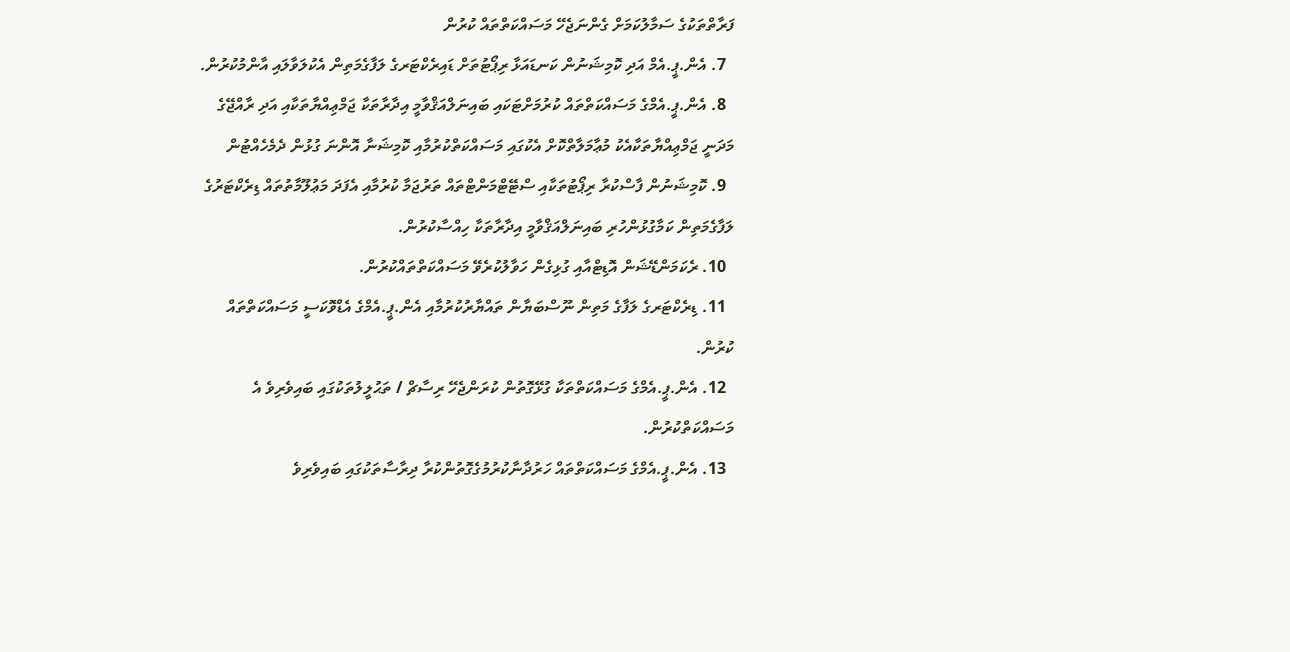ފަރާތްތަކުގެ ސަމާލުކަމަށް ގެންނަޖެހޭ މަސައްކަތްތައް ކުރުން
  7. އެން.ޕީ.އެމް އަދި ކޮމިޝަނުން ކަނޑައަޅާ ރިޕޯޓުތަށް ޑައިރެކްޓަރގެ ލަފާގެމަތިން އެކުލަވާލައި އާންމުކުރުން.
  8. އެން.ޕީ.އެމްގެ މަސައްކަތްތައް ކުރުމަށްޓަކައި ބައިނަލްއަޤްވާމީ އިދާރާތަކާ ޖަމްޢިއްޔާތަކާއި އަދި ރާއްޖޭގެ މަދަނީ ޖަމްޢިއްޔާތަކާއެކު މުޢާމަލާތްކޮށް އެކުގައި މަސައްކަތްކުރުމާއި ކޮމިޝަނާ އޮންނަ ގުޅުން ދެމެހެއްޓުން
  9. ކޮމިޝަނުން ފާސްކުރާ ރިޕޯޓުތަކާއި ސްޓޭޓްމަންޓްތައް ތަރުޖަމާ ކުރުމާއި އެފަދަ މަޢުލޫމާތުތައް ޑިރެކްޓަރުގެ ލަފާގެމަތިން ކަމާގުޅުންހުރި ބައިނަލްއަޤްވާމީ އިދާރާތަކާ ހިއްސާކުރުން.
  10. ރެކަމަންޑޭޝަން އޮޑިޓްއާއި ގުޅިގެން ހަވާލުކުރެވޭ މަސައްކަތްތައްކުރުން.
  11. ޑިރެކްޓަރގެ ލަފާގެ މަތިން ނޫސްބަޔާން ތައްޔާރުކުރުމާއި އެން.ޕީ.އެމްގެ އެޑްވޮކަސީ މަސައްކަތްތައް ކުރުން.
  12. އެން.ޕީ.އެމްގެ މަސައްކަތްތަކާ ގުޅޭގޮތުން ކުރަންޖެހޭ ރިސާޗް / ތަޙުލީލުތަކުގައި ބައިވެރިވެ އެ މަސައްކަތްކުރުން.
  13. އެން.ޕީ.އެމްގެ މަސައްކަތްތައް ހަރުދާނާކުރުމުގެގޮތުންކުރާ ދިރާސާތަކުގައި ބައިވެރިވެ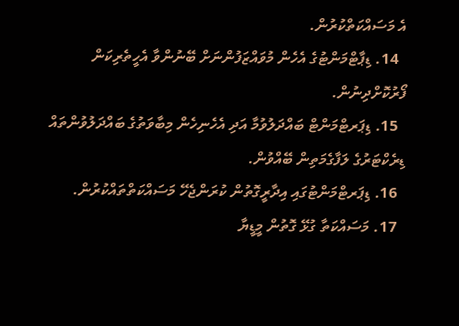އެ މަސައްކަތްކުރުން.
  14. ޑިޕާޓްމަންޓުގެ އެހެން މުވައްޒަފުންނަށް ބޭނުންވާ އެހީތެރިކަން ފޯރުކޮށްދިނުން.
  15. ޑިޕަރޓްމަންޓް ބައްދަލުވުމާ އަދި އެހެނިހެން މިބާވަތުގެ ބައްދަލުވުންތައް ޑިރެކްޓަރުގެ ލަފާގެމަތިން ބޭއްވުން.
  16. ޑިޕަރޓްމަންޓުގައި އިދާރީގޮތުން ކުރަންޖެހޭ މަސައްކަތްތައްކުރުން.
  17. މަސައްކަތާ ގުޅޭ ގޮތުން މީޑީޔާ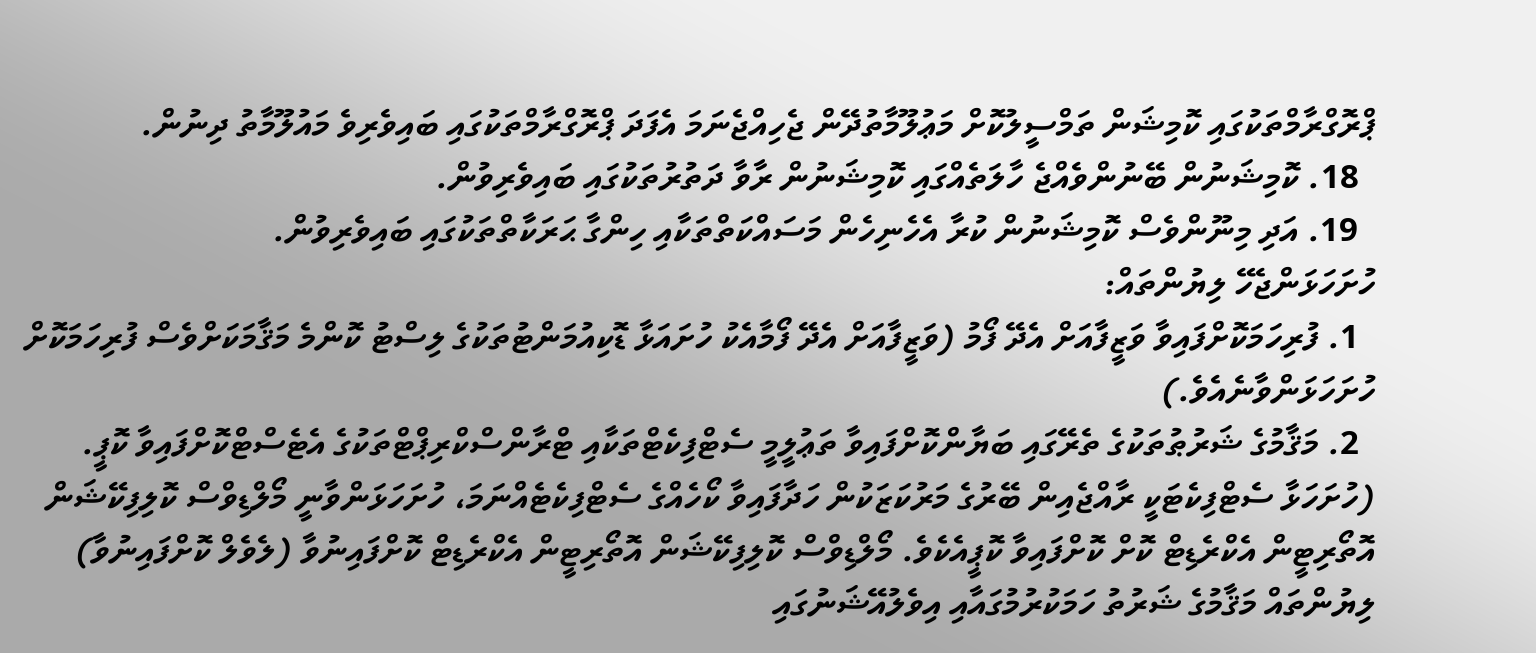ޕްރޮގްރާމްތަކުގައި ކޮމިޝަން ތަމްސީލުކޮށް މަޢުލޫމާތުދޭން ޖެހިއްޖެނަމަ އެފަދަ ޕްރޮގްރާމްތަކުގައި ބައިވެރިވެ މައުލޫމާތު ދިނުން.
  18. ކޮމިޝަނުން ބޭނުންވެއްޖެ ހާލަތެއްގައި ކޮމިޝަނުން ރާވާ ދަތުރުތަކުގައި ބައިވެރިވުން.
  19. އަދި މިނޫންވެސް ކޮމިޝަނުން ކުރާ އެހެނިހެން މަސައްކަތްތަކާއި ހިންގާ ޙަރަކާތްތަކުގައި ބައިވެރިވުން.
ހުށަހަޅަންޖެހޭ ލިޔުންތައް:
  1. ފުރިހަމަކޮށްފައިވާ ވަޒީފާއަށް އެދޭ ފޯމު (ވަޒީފާއަށް އެދޭ ފޯމާއެކު ހުށައަޅާ ޑޮކިއުމަންޓުތަކުގެ ލިސްޓު ކޮންމެ މަޤާމަކަށްވެސް ފުރިހަމަކޮށް ހުށަހަޅަންވާނެއެވެ.)
  2. މަޤާމުގެ ޝަރުޠުތަކުގެ ތެރޭގައި ބަޔާންކޮށްފައިވާ ތަޢުލީމީ ސެޓްފިކެޓްތަކާއި ޓްރާންސްކްރިޕްޓްތަކުގެ އެޓެސްޓްކޮށްފައިވާ ކޮޕީ. (ހުށަހަޅާ ސެޓްފިކެޓަކީ ރާއްޖެއިން ބޭރުގެ މަރުކަޒަކުން ހަދާފައިވާ ކޯހެއްގެ ސެޓްފިކެޓެއްނަމަ، ހުށަހަޅަންވާނީ މޯލްޑިވްސް ކޮލިފިކޭޝަން އޮތޯރިޓީން އެކްރެޑިޓް ކޮށް ކޮށްފައިވާ ކޮޕީއެކެވެ. މޯލްޑިވްސް ކޮލިފިކޭޝަން އޮތޯރިޓީން އެކްރެޑިޓް ކޮށްފައިނުވާ (ލެވެލް ކޮށްފައިނުވާ) ލިޔުންތައް މަޤާމުގެ ޝަރުތު ހަމަކުރުމުގައާއި އިވެލުއޭޝަނުގައި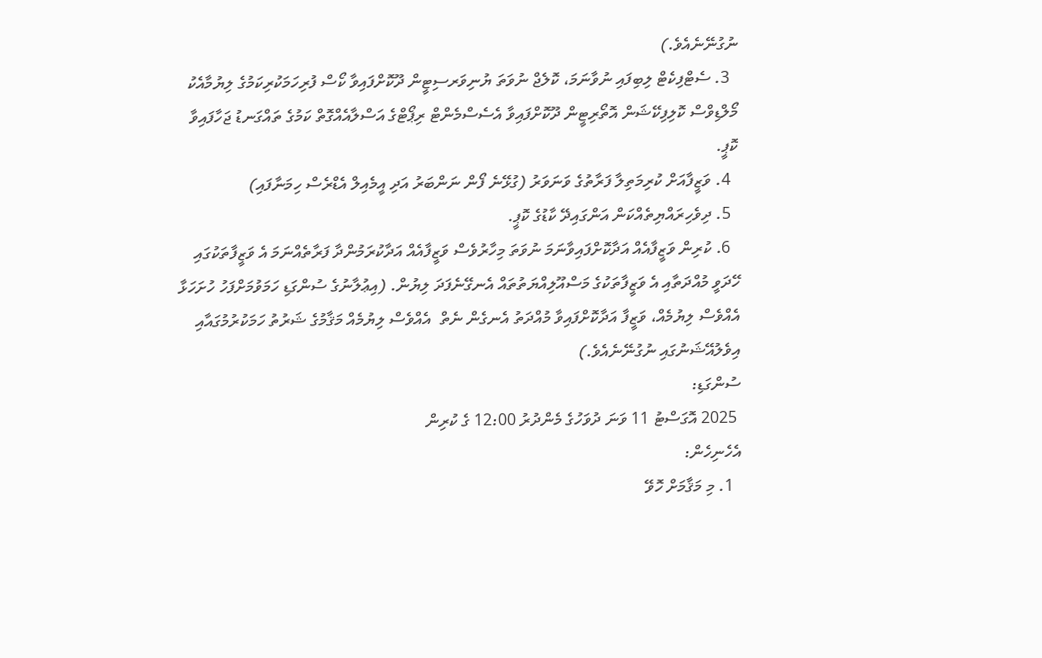ނުގުނޭނެއެވެ.)
  3. ސެޓްފިކެޓް ލިބިފައި ނުވާނަމަ، ކޮލެޖް ނުވަތަ ޔުނިވަރސިޓީން ދޫކޮށްފައިވާ ކޯސް ފުރިހަމަކުރިކަމުގެ ލިޔުމާއެކު މޯލްޑިވްސް ކޮލިފިކޭޝަން އޮތޯރިޓީން ދޫކޮށްފައިވާ އެސެސްމެންޓް ރިޕޯޓްގެ އަސްލާއެއްގޮތް ކަމުގެ ތައްގަނޑު ޖަހާފައިވާ ކޮޕީ.
  4. ވަޒީފާއަށް ކުރިމަތިލާ ފަރާތުގެ ވަނަވަރު (ގުޅޭނެ ފޯން ނަންބަރު އަދި އީމެއިލް އެޑްރެސް ހިމަނާފައި)
  5. ދިވެހިރައްޔިތެއްކަން އަންގައިދޭ ކާޑުގެ ކޮޕީ.
  6. ކުރިން ވަޒީފާއެއް އަދާކޮށްފައިވާނަމަ ނުވަތަ މިހާރުވެސް ވަޒީފާއެއް އަދާކުރަމުންދާ ފަރާތެއްނަމަ އެ ވަޒީފާތަކުގައި ހޭދަވީ މުއްދަތާއި އެ ވަޒީފާތަކުގެ މަސްއޫލިއްޔަތުތައް އެނގޭނެފަދަ ލިޔުން. (އިޢުލާނުގެ ސުންގަޑި ހަމަވުމަށްފަހު ހުށަހަޅާ އެއްވެސް ލިޔުމެއް، ވަޒީފާ އަދާކޮށްފައިވާ މުއްދަތު އެނގެން ނެތް  އެއްވެސް ލިޔުމެއް މަޤާމުގެ ޝަރުތު ހަމަކުރުމުގައާއި އިވެލުއޭޝަނުގައި ނުގުނޭނެއެވެ.)
ސުންގަޑި:
 2025 އޮގަސްޓު 11 ވަނަ ދުވަހުގެ މެންދުރު 12:00 ގެ ކުރިން
އެހެނިހެން:
  1. މި މަޤާމަށް ހޮވޭ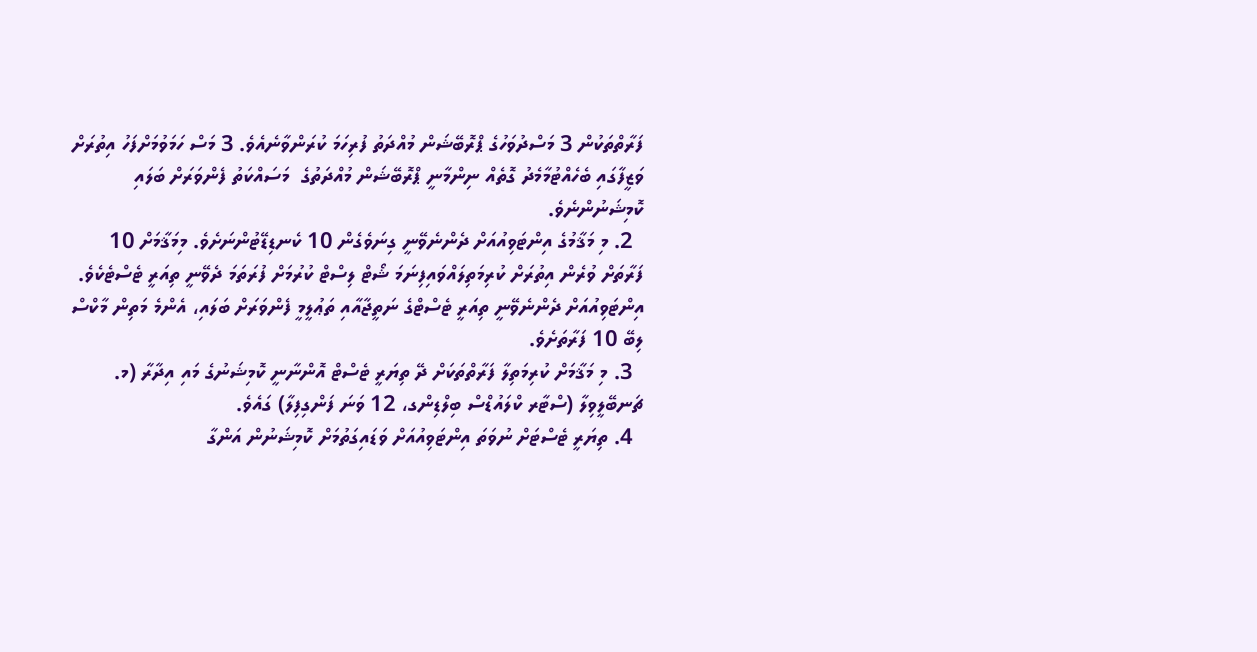ފަރާތްތަކުން 3 މަސްދުވަހުގެ ޕްރޮބޭޝަން މުއްދަތު ފުރިހަމަ ކުރަންވާނެއެވެ. 3 މަސް ހަމަވުމަށްފަހު އިތުރަށް ވަޒީފާގައި ބެހެއްޓުމާމެދު ގޮތެއް ނިންމާނީ ޕްރޮބޭޝަން މުއްދަތުގެ  މަސައްކަތު ފެންވަރަށް ބަލައި ކޮމިޝަނުންނެވެ.
  2. މި މަޤާމުގެ އިންޓަވިއުއަށް ދެންނެވޭނީ ގިނަވެގެން 10 ކެނޑިޑޭޓުންނަށެވެ. މިމަޤާމަށް 10 ފަރާތަށް ވުރެން އިތުރަށް ކުރިމަތިލައްވައިފިނަމަ ޝޯޓް ލިސްޓް ކުރުމަށް ފުރަތަމަ ދެވޭނީ ތިއަރީ ޓެސްޓެކެވެ. އިންޓަވިއުއަށް ދެންނެވޭނީ ތިއަރީ ޓެސްޓްގެ ނަތީޖާއާއި ތަޢުލީމީ ފެންވަރަށް ބަލައި، އެންމެ މަތިން މާކްސް ލިބޭ 10 ފަރާތަށެވެ.
  3. މި މަޤާމަށް ކުރިމަތިލާ ފަރާތްތަކަށް ދޭ ތިޔަރީ ޓެސްޓް އޮންނާނީ ކޮމިޝަނުގެ މައި އިދާރާ (މ. ޗަނބޭލީވިލާ (ސްޓާރ ކްލައުޑްސް ބިލްޑިންގ، 12 ވަނަ ފަންގިފިލާ) ގައެވެ.
  4. ތިޔަރީ ޓެސްޓަށް ނުވަތަ އިންޓަވިއުއަށް ވަޑައިގަތުމަށް ކޮމިޝަނުން އަންގާ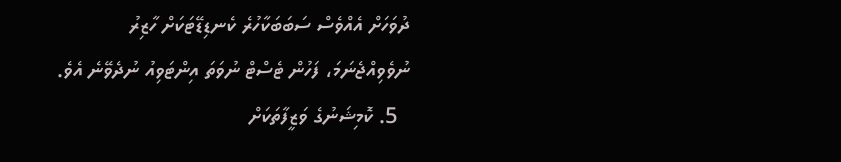ދުވަހަށް އެއްވެސް ސަބަބަކާހުރެ ކެނޑިޑޭޓަކަށް ހާޒިރު ނުވެވިއްޖެނަމަ، ފަހުން ޓެސްޓް ނުވަތަ އިންޓަވިއު ނުދެވޭނެ އެވެ.
  5. ކޮމިޝަނުގެ ވަޒީފާތަކަށް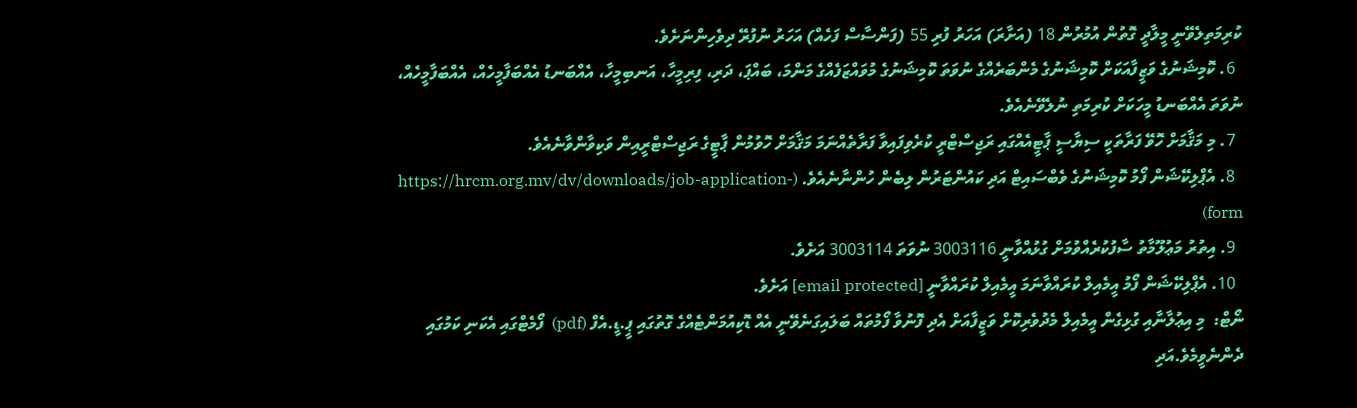ކުރިމަތިލެވޭނީ މީލާދީ ގޮތުން އުމުރުން 18 (އަށާރަ) އަހަރު ފުރި 55 (ފަންސާސް ފަހެއް) އަހަރު ނުފުރޭ ދިވެހިންނަށެވެ.
  6. ކޮމިޝަނުގެ ވަޒީފާއަކަށް ކޮމިޝަނުގެ މެންބަރެއްގެ ނުވަތަ ކޮމިޝަނުގެ މުވައްޒަފެއްގެ މަންމަ، ބައްޕަ، ދަރި، ފިރިމީހާ، އަނބިމީހާ، އެއްބަނޑު އެއްބަފާމީހެއް، އެއްބަފާމީހެއް، ނުވަތަ އެއްބަނޑު މީހަކަށް ކުރިމަތި ނުލެވޭނެއެވެ.
  7. މި މަޤާމަށް ހޮވޭ ފަރާތަކީ ސިޔާސީ ޕާޓީއެއްގައި ރަޖިސްޓްރީ ކުރެވިފައިވާ ފަރާތެއްނަމަ މަޤާމަށް ހޮވުމުން ޕާޓީގެ ރަޖިސްޓްރީއިން ވަކިވާންވާނެއެވެ.
  8. އެޕްލިކޭޝަން ފޯމު ކޮމިޝަނުގެ ވެބްސައިޓް އަދި ކައުންޓަރުން ލިބެން ހުންނާނެއެވެ. (https://hrcm.org.mv/dv/downloads/job-application-form)
  9. އިތުރު މަޢުލޫމާތު ސާފުކުރެއްވުމަށް ގުޅުއްވާނީ 3003116 ނުވަތަ 3003114 އަށެވެ.
  10. އެޕްލިކޭޝަން ފޯމު އީމެއިލް ކުރައްވާނަމަ އީމެއިލް ކުރައްވާނީ [email protected] އަށެވެ.
ނޯޓް:  މި އިޢުލާނާއި ގުޅިގެން އީމެއިލް މެދުވެރިކޮށް ވަޒީފާއަށް އެދި ފޮނުވާ ފޯމުތައް ބަލައިގަނެވޭނީ އެއް ޑޮކިއުމަންޓެއްގެ ގޮތުގައި ޕީ.ޑީ.އެފް (pdf)  ފޯމެޓްގައި އެކަނި ކަމުގައި ދެންނެވީމެވެ.އަދި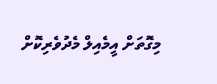މިގޮތަށް އީމެއިލް މެދުވެރިކޮށް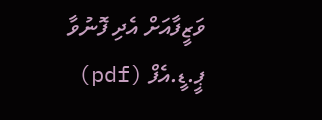ވަޒީފާއަށް އެދި ފޮނުވާ ޕީ.ޑީ.އެފް (pdf)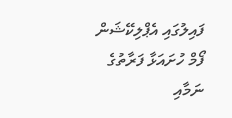ފައިލުގައި އެޕްލިކޭޝަން ފޯމް ހުށައަޅާ ފަރާތުގެ ނަމާއި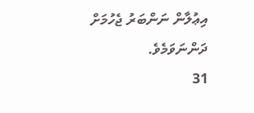އިޢުލާން ނަންބަރު ޖެހުމަށް ދަންނަވަމެވެ.
31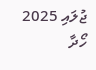ޖުލައި 2025
ހޯދާ